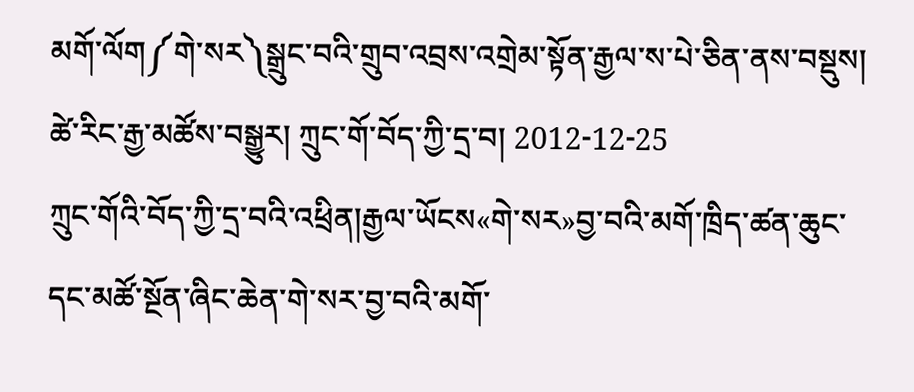མགོ་ལོག༼གེ་སར༽སྒྲུང་བའི་གྲུབ་འབྲས་འགྲེམ་སྟོན་རྒྱལ་ས་པེ་ཅིན་ནས་བསྡུས།
ཚེ་རིང་རྒྱ་མཚོས་བསྒྱུར། ཀྲུང་གོ་བོད་ཀྱི་དྲ་བ། 2012-12-25
ཀྲུང་གོའི་བོད་ཀྱི་དྲ་བའི་འཕྲིན།རྒྱལ་ཡོངས«གེ་སར»བྱ་བའི་མགོ་ཁྲིད་ཚན་ཆུང་དང་མཚོ་སྔོན་ཞིང་ཆེན་གེ་སར་བྱ་བའི་མགོ་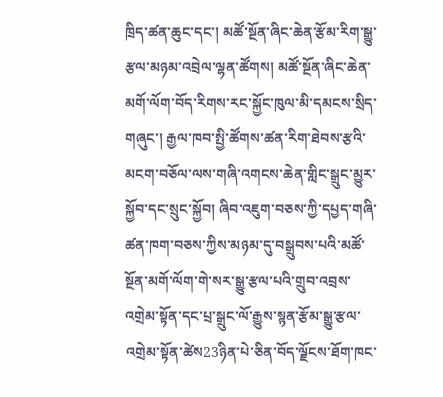ཁྲིད་ཚན་ཆུང་དང་། མཚོ་སྔོན་ཞིང་ཆེན་རྩོམ་རིག་སྒྱུ་རྩལ་མཉམ་འབྲེལ་ལྷན་ཚོགས། མཚོ་སྔོན་ཞིང་ཆེན་མགོ་ལོག་བོད་རིགས་རང་སྐྱོང་ཁུལ་མི་དམངས་སྲིད་གཞུང་། རྒྱལ་ཁབ་སྤྱི་ཚོགས་ཚན་རིག་ཐེབས་རྩའི་མངག་བཅོལ་ལས་གཞི་འགངས་ཆེན་གླིང་སྒྲུང་མྱུར་སྐྱོབ་དང་སྲུང་སྐྱོབ། ཞིབ་འཇུག་བཅས་ཀྱི་དཔྱད་གཞི་ཚན་ཁག་བཅས་ཀྱིས་མཉམ་དུ་བསྒྲུབས་པའི་མཚོ་སྔོན་མགོ་ལོག་གེ་སར་སྒྱུ་རྩལ་པའི་གྲུབ་འབྲས་འགྲེམ་སྟོན་དང་པྲ་སྒྲུང་ལོ་རྒྱུས་སྙན་རྩོམ་སྒྱུ་རྩལ་འགྲེམ་སྟོན་ཚེས23ཉིན་པེ་ཅིན་བོད་ལྗོངས་ཐོག་ཁང་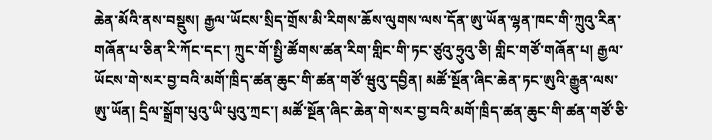ཆེན་མོའི་ནས་བསྡུས། རྒྱལ་ཡོངས་སྲིད་གྲོས་མི་རིགས་ཆོས་ལུགས་ལས་དོན་ཨུ་ཡོན་ལྷན་ཁང་གི་ཀྲུའུ་རིན་གཞོན་པ་ཅིན་རི་ཀོང་དང་། ཀྲུང་གོ་སྤྱི་ཚོགས་ཚན་རིག་གླིང་གི་ཏང་ཙུའུ་ཧྲུའུ་ཅི། གླིང་གཙོ་གཞོན་པ། རྒྱལ་ཡོངས་གེ་སར་བྱ་བའི་མགོ་ཁྲིད་ཚན་ཆུང་གི་ཚན་གཙོ་ཝུའུ་དབྱིན། མཚོ་སྔོན་ཞིང་ཆེན་ཏང་ཨུའི་རྒྱུན་ལས་ཨུ་ཡོན། དྲིལ་སྒྲོག་པུའུ་ཡི་པུའུ་ཀྲང་། མཚོ་སྔོན་ཞིང་ཆེན་གེ་སར་བྱ་བའི་མགོ་ཁྲིད་ཚན་ཆུང་གི་ཚན་གཙོ་ཅི་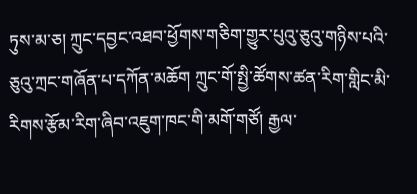ཏུས་མ་ཅ། ཀྲུང་དབྱང་འཐབ་ཕྱོགས་གཅིག་གྱུར་པུའུ་ཅུའུ་གཉིས་པའི་ཅུའུ་ཀྲང་གཞོན་པ་དཀོན་མཆོག ཀྲུང་གོ་སྤྱི་ཚོགས་ཚན་རིག་གླིང་མི་རིགས་རྩོམ་རིག་ཞིབ་འཇུག་ཁང་གི་མགོ་གཙོ། རྒྱལ་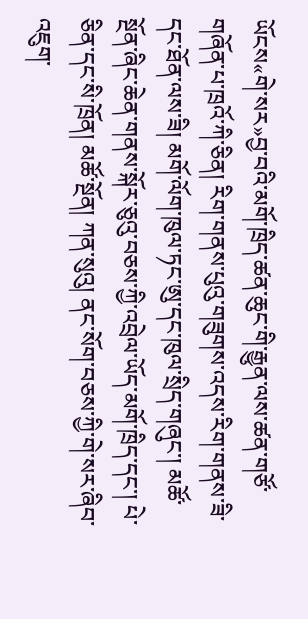ཡོངས«གེ་སར»བྱ་བའི་མགོ་ཁྲིད་ཚན་ཆུང་གི་རྒྱུན་ལས་ཚན་གཙོ་གཞོན་པ་ཁྲའོ་ཀི་ཅིན། རིག་གནས་པུའུ་གཟུགས་འདས་རིག་གནས་ཟི་དང་ཐོན་ལས་ཟི། མགོ་ལོག་ཁུལ་ཏང་ཨུ་དང་ཁུལ་སྲིད་གཞུང་། མཚོ་སྔོན་ཞིང་ཆེན་གནས་སྐོར་ཅུའུ་བཅས་ཀྱི་འབྲེལ་ཡོད་མགོ་ཁྲིད་དང་། པེ་ཅིན་དང་སི་ཁྲོན། མཚོ་སྔོན། ཀན་སུའུ། ནང་སོག་བཅས་ཀྱི་གེ་སར་ཞིབ་འཇུག་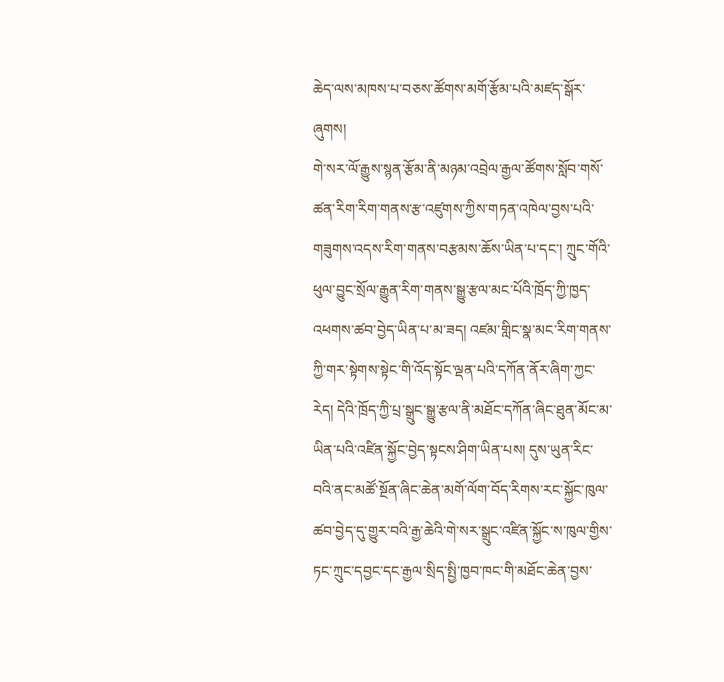ཆེད་ལས་མཁས་པ་བཅས་ཚོགས་མགོ་རྩོམ་པའི་མཛད་སྒོར་ཞུགས།
གེ་སར་ལོ་རྒྱུས་སྙན་རྩོམ་ནི་མཉམ་འབྲེལ་རྒྱལ་ཚོགས་སློབ་གསོ་ཚན་རིག་རིག་གནས་རྩ་འཛུགས་ཀྱིས་གཏན་འཁེལ་བྱས་པའི་གཟུགས་འདས་རིག་གནས་བརྩམས་ཆོས་ཡིན་པ་དང་། ཀྲུང་གོའི་ཕུལ་བྱུང་སྲོལ་རྒྱུན་རིག་གནས་སྒྱུ་རྩལ་མང་པོའི་ཁྲོད་ཀྱི་ཁྱད་འཕགས་ཚབ་བྱེད་ཡིན་པ་མ་ཟད། འཛམ་གླིང་སྣ་མང་རིག་གནས་ཀྱི་གར་སྟེགས་སྟེང་གི་འོད་སྟོང་ལྡན་པའི་དཀོན་ནོར་ཞིག་ཀྱང་རེད། དེའི་ཁྲོད་ཀྱི་པྲ་སྒྲུང་སྒྱུ་རྩལ་ནི་མཐོང་དཀོན་ཞིང་ཐུན་མོང་མ་ཡིན་པའི་འཛིན་སྐྱོང་བྱེད་སྟངས་ཤིག་ཡིན་པས། དུས་ཡུན་རིང་བའི་ནང་མཚོ་སྔོན་ཞིང་ཆེན་མགོ་ལོག་བོད་རིགས་རང་སྐྱོང་ཁུལ་ཚབ་བྱེད་དུ་གྱུར་བའི་རྒྱ་ཆེའི་གེ་སར་སྒྲུང་འཛིན་སྐྱོང་ས་ཁུལ་གྱིས་ཏང་ཀྲུང་དབྱང་དང་རྒྱལ་སྲིད་སྤྱི་ཁྱབ་ཁང་གི་མཐོང་ཆེན་བྱས་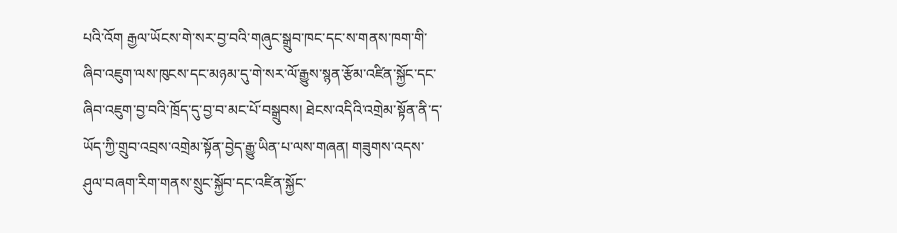པའི་འོག རྒྱལ་ཡོངས་གེ་སར་བྱ་བའི་གཞུང་སྒྲུབ་ཁང་དང་ས་གནས་ཁག་གི་ཞིབ་འཇུག་ལས་ཁུངས་དང་མཉམ་དུ་གེ་སར་ལོ་རྒྱུས་སྙན་རྩོམ་འཛིན་སྐྱོང་དང་ཞིབ་འཇུག་བྱ་བའི་ཁྲོད་དུ་བྱ་བ་མང་པོ་བསྒྲུབས། ཐེངས་འདིའི་འགྲེམ་སྟོན་ནི་ད་ཡོད་ཀྱི་གྲུབ་འབྲས་འགྲེམ་སྟོན་བྱེད་རྒྱུ་ཡིན་པ་ལས་གཞན། གཟུགས་འདས་ཤུལ་བཞག་རིག་གནས་སྲུང་སྐྱོབ་དང་འཛིན་སྐྱོང་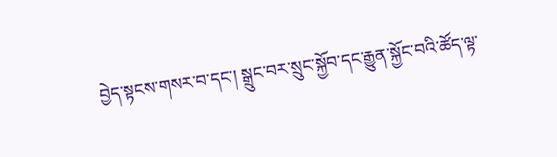བྱེད་སྟངས་གསར་བ་དང་། སྒྲུང་བར་སྲུང་སྐྱོབ་དང་རྒྱུན་སྐྱོང་བའི་ཚོད་ལྟ་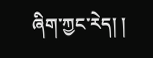ཞིག་ཀྱང་རེད། །